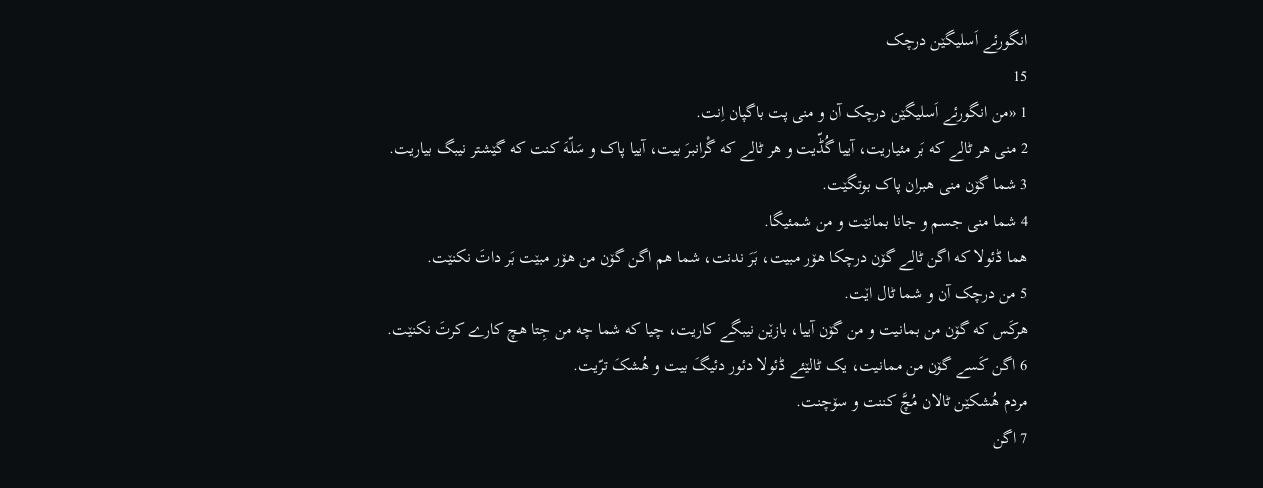انگورئے اَسلیگێن درچک
15
1 «من انگورئے اَسلیگێن درچک آن و منی پت باگپان اِنت.
2 منی هر ٹالے که بَر مئیاریت، آییا گُڈّیت و هر ٹالے که گْرانبرَ بیت، آییا پاک و سَلّهَ کنت که گێشتر نیبگ بیاریت.
3 شما گۆن منی هبران پاک بوتگێت.
4 شما منی جسم و جانا بمانێت و من شمئیگا.
هما ڈئولا که اگن ٹالے گۆن درچکا هۆر مبیت، بَرَ ندنت، شما هم اگن گۆن من هۆر مبێت بَر داتَ نکنێت.
5 من درچک آن و شما ٹال اێت.
هرکَس که گۆن من بمانیت و من گۆن آییا، بازێن نیبگے کاریت، چیا که شما چه من جِتا هچ کارے کرتَ نکنێت.
6 اگن کَسے گۆن من ممانیت، یک ٹالێئے ڈئولا دئور دئیگَ بیت و هُشکَ ترّیت.
مردم هُشکێن ٹالان مُچَّ کننت و سۆچنت.
7 اگن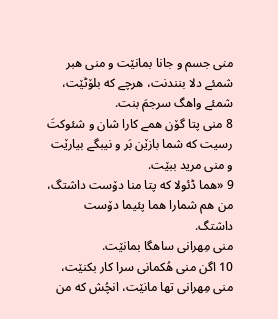منی جسم و جانا بمانێت و منی هبر شمئے دلا بنندنت، هرچے که بلۆٹێت، شمئے واهگ سرجمَ بنت.
8 منی پتا گۆن همے کارا شان و شئوکتَ رسیت که شما بازێن بَر و نیبگے بیارێت و منی مرید ببێت.
9 «هما ڈئولا که پتا منا دۆست داشتگ، من هم شمارا هما پئیما دۆست داشتگ.
منی مِهرانی ساهگا بمانێت.
10 اگن منی هُکمانی سرا کار بکنێت، منی مِهرانی تها مانێت، انچُش که من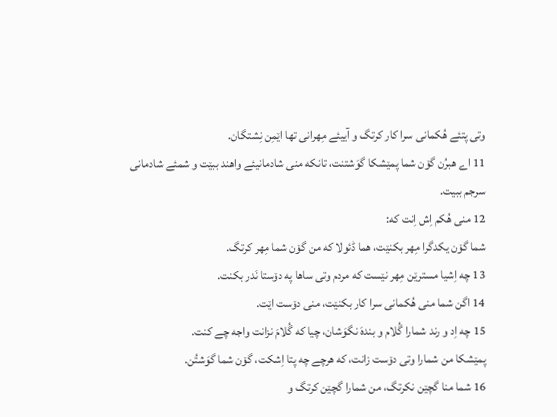وتی پتئے هُکمانی سرا کار کرتگ و آییئے مِهرانی تها اێمِن نِشتگان.
11 اے هبرُن گۆن شما پمێشکا گوَشتنت، تانکه منی شادمانیئے واهند ببێت و شمئے شادمانی سرجم ببیت.
12 منی هُکم اِش اِنت که:
شما گۆن یکدگرا مِهر بکنێت، هما ڈئولا که من گۆن شما مِهر کرتگ.
13 چه اِشیا مسترێن مِهر نێست که مردم وتی ساها په دۆستا نَدر بکنت.
14 اگن شما منی هُکمانی سرا کار بکنێت، منی دۆست اێت.
15 چه اِد و رند شمارا گُلام و بندهَ نگوَشان، چیا که گُلامَ نزانت واجه چے کنت.
پمێشکا من شمارا وتی دۆست زانت، که هرچے چه پتا اِشکت، گۆن شما گوَشتُن.
16 شما منا گچێن نکرتگ، من شمارا گچێن کرتگ و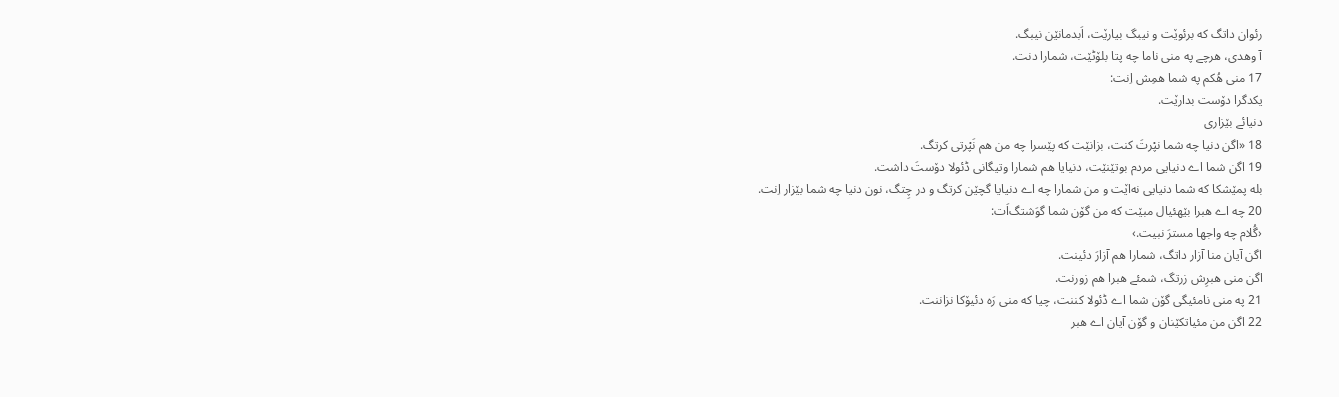رئوان داتگ که برئوێت و نیبگ بیارێت، اَبدمانێن نیبگ.
آ وهدی، هرچے په منی ناما چه پتا بلۆٹێت، شمارا دنت.
17 منی هُکم په شما همِش اِنت:
یکدگرا دۆست بدارێت.
دنیائے بێزاری
18 «اگن دنیا چه شما نپْرتَ کنت، بزانێت که پێسرا چه من هم نَپْرتی کرتگ.
19 اگن شما اے دنیایی مردم بوتێنێت، دنیایا هم شمارا وتیگانی ڈئولا دۆستَ داشت.
بله پمێشکا که شما دنیایی نه‌اێت و من شمارا چه اے دنیایا گچێن کرتگ و در چِتگ، نون دنیا چه شما بێزار اِنت.
20 چه اے هبرا بێهئیال مبێت که من گۆن شما گوَشتگ‌اَت:
‹گُلام چه واجها مسترَ نبیت.›
اگن آیان منا آزار داتگ، شمارا هم آزارَ دئینت.
اگن منی هبرِش زرتگ، شمئے هبرا هم زورنت.
21 په منی نامئیگی گۆن شما اے ڈئولا کننت، چیا که منی رَه دئیۆکا نزاننت.
22 اگن من مئیاتکێنان و گۆن آیان اے هبر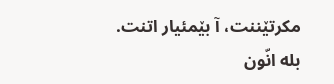مکرتێننت، آ بێمئیار اتنت.
بله انّون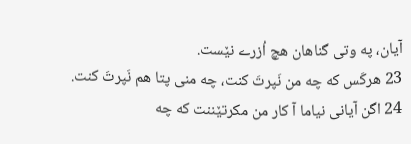آیان، په وتی گناهان هچ اُزرے نێست.
23 هرکَس که چه من نَپرتَ کنت، چه منی پتا هم نَپرتَ کنت.
24 اگن آیانی نیاما آ کار من مکرتێننت که چه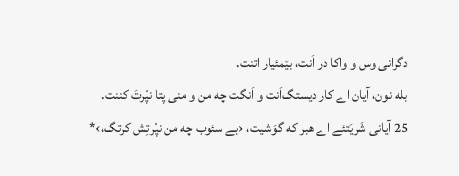دگرانی وس و واکا در اَنت، بێمئیار اتنت.
بله نون، آیان اے کار دیستگ‌اَنت و اَنگت چه من و منی پتا نپْرتَ کننت.
25 آیانی شَریَتئے اے هبر که گوَشیت، ‹بے سئوب چه من نپْرتِش کرتگ،›*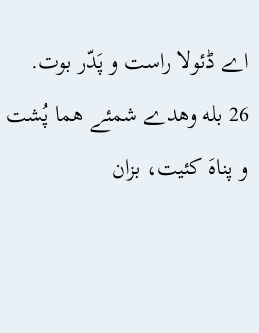اے ڈئولا راست و پَدّر بوت.
26 بله وهدے شمئے هما پُشت و پناهَ کئیت، بزان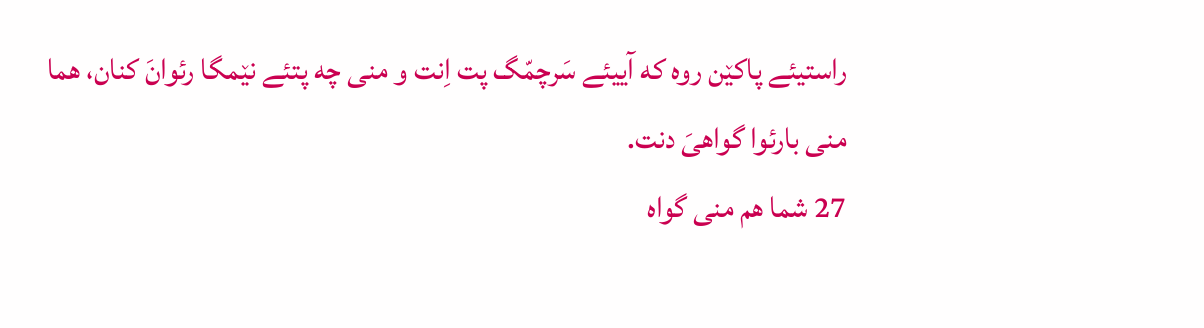راستیئے پاکێن روه که آییئے سَرچمّگ پت اِنت و منی چه پتئے نێمگا رئوانَ کنان، هما منی بارئوا گواهیَ دنت.
27 شما هم منی گواه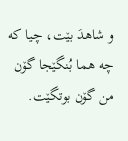و شاهدَ بێت، چیا که چه هما بُنگێجا گۆن من گۆن بوتگێت.